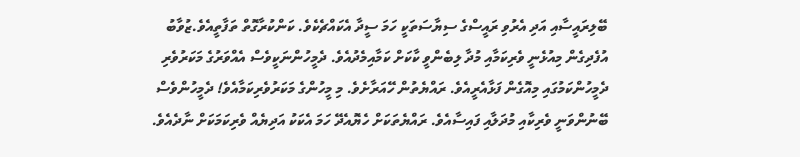ބޭލިރައީސާއި އަދި އެރުވި ރައީސްގެ ސިޔާސަތަކީ ހަމަ ސީދާ އެކައްޗެކެވެ. ކަންކުރާގޮތް ތަފާތީއެވެ.ޒުވާބު އުފެދިގެން މިއުޅެނީ ވެރިކަމާއި މުދާ ލިބެންވީ ކާކަށް ކަމާއިމެދުއެވެ. ދެމީހުންނަކީވެސް އެއްވަރުގެ މަކަރުވެރި ދެމީހުންކަމުގައި މިއޮގެން ފަޅާއެރީއެވެ. ރައްޔެތުން ހޭއަރާށެވެ. މި މީހުންގެ މަކަރުވެރިކަމާއެވެ! ދެމީހުންވެސް ބޭނުންވަނީ ވެރިކާއި މުދަލާއި ފައިސާއެވެ. ރައްޔެތަކަށް ހެޔޮއެދޭ ހަމަ އެކަކު އަދިޔެއް ވެރިކަމަކަށް ނާދެއެވެ.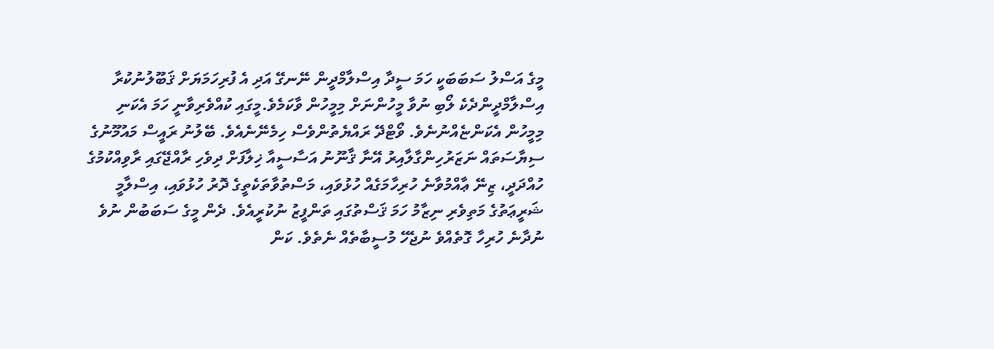މީގެ އަސްލު ސަބަބަކީ ހަމަ ސީދާ އިސްލާމްދީން ނޭނގޭ އަދި އެ ފުރިހަމަޔަށް ޤަބޫލުނުކުރާ އިސްލާމްދީންދެކެ ލޯބި ނުވާ މީހުންނަށް މިމީހުން ވާކަމެވެ.މީގައި ކުއްވެރިވާނީ ހަމަ އެކަނި މިމީހުން އެކަންޏެއްނުނެވެ. ވޯޓްދޭ ރައްޔެތުންވެސް ހިމެނޭނެއެވެ. ބޭލުނު ރައީސް މައުމޫނުގެ ސިޔާސަތައް ނަޒަރުހިންގާލާއިރު އޭނާ ޤާނޫނު އަސާސީއާ ޚިލާފަށް ދިވެހި ރާއްޖޭގައި ރާވިއްކުމުގެ ހުއްދަދީ، ޒިނޭ ޢާއްމުވާނެ ހުރިހާމަގެއް ހުޅުވައި، މަސްތުވާތަކެތީގެ ދޮރު ހުޅުވައި، އިސްލާމީ ޝަރީޢަތުގެ މަތިވެރި ނިޒާމު ހަމަ ޤަސްތުގައި ތަންފީޒު ނުކުރީއެވެ. ދެން މީގެ ސަބަބުން ނުވެ ނުދާނެ ހުރިހާ ގޮތެއްވެ ނުޖެހޭ މުސީބާތެއް ނެތެވެ. ކަން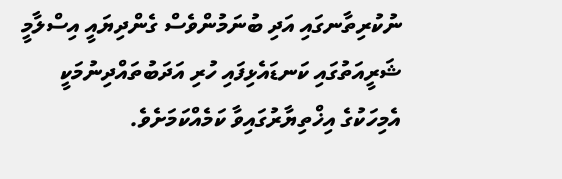ނުކުރިތާނގައި އަދި ބުނަމުންވެސް ގެންދިޔައީ އިސްލާމީ ޝަރީއަތުގައި ކަނޑައެޅިފައި ހުރި އަދަބުތައްދިނުމަކީ އެމިހަކުގެ އިޚްތިޔާރުގައިވާ ކަމެއްކަމަށެވެ.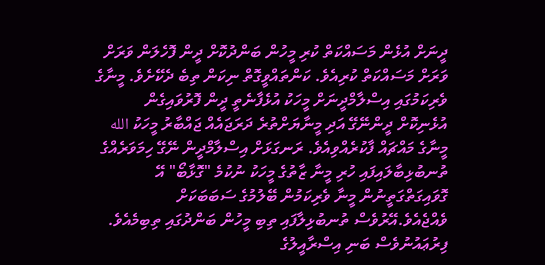ދީނަށް އުޅެން މަސައްކަތް ކުރި މީހުން ބަންދުކޮށް ދީން ފޮހެލަން ވަރަށް ވަރަށް މަސައްކަތް ކުރިއެވެ. ކަންތައްވީގޮތް ނިކަން ތިބެ ދެކޭށެވެ. މީނާގެ ވެރިކަމުގައި އިސްލާމްދީނަށް މީހަކު އުޅެފާނެތީ ދީން ފޮރުވައިގެން އުޅެނިކޮށް ދީންނޭގޭ އަދި މީނާޔަށްތުރެ ދަރަޖައެއް ޖައްބާރު މީހަކު الله މީނާގެ މައްޗައް ފާކުރެއްވިއެވެ. ރަނގަޅަށް އިސްލާމްދީން ނޭގޭ ހިމަވަރެއްގެ ތުނބުޅިބާލައިފައި ހުރި މީނާ ޒާތުގެ މީހަކު ނުކުމެ "ގޮޅާބޯ" އޭ ގޮވައިގަތްގަތީނުން މީނާ ވެރިކަމުން ބޭލުމުގެ ސަބަބަކަށް ވެއްޖެއެވެ.އޭރުވެސް ތުނބުޅިލާފައި ތިބި މީހުން ބަންދުގައި ތިބިމެއެވެ. ފިރުޢައުނުވެސް ބަނި އިސްރާއީލުގެ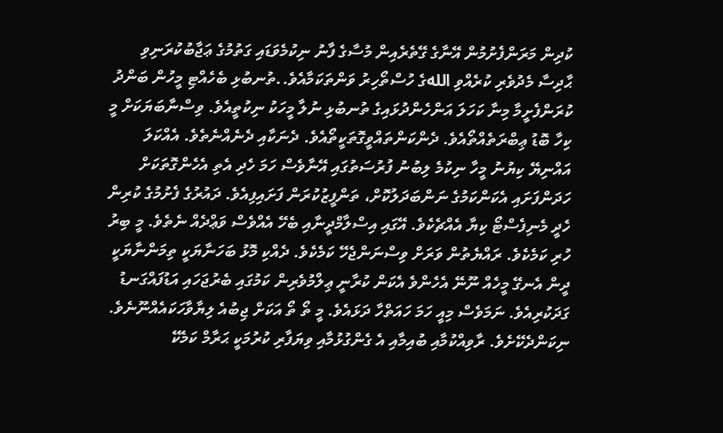ކުދިން މަރަންފެށުމުން އޭނާގެ ގޭތެރެއިން މުސާގެ ފާނު ނިކުމެވަޑައި ގަތުމުގެ ޢަޖާބުކުރަނިވި ޙާދިސާ މެދުވެރި ކުރެއްވި اللهގެ ހުސްތޯހިރު ވަންތަކަމާއެވެ..ތުނބުޅި ބެހެއްޓި މީހުން ބަންދު ކުރަންފެށީމާ މިނާ ކަހަލަ އަންހެންދުޅައިގެ ތުނބުޅި ނުލާ މީހަކު ނިކުތީއެވެ. ވިސްނާބަޔަކަށް މީ ކިހާ ބޮޑު ޢިބްރަތެއްތޯއެވެ. ދެންކަންތައްވީގޮތަކީތޯއެވެ. ދެނަކާއި ދެނެއްނެތެވެ. އެއްކަލަ އައްނިޔޭ ކިޔުނު މީހާ ނިކުމެ ލިބުނު ފުރުސަތުގައި އޭނާވެސް ހަމަ ހެދި އެތި އެހެންގޮތަކަށް ހަދަންފަށައި އެކަންކަމުގެ ނަންބަދަލުކޮށް، ތަންފީޒުކުރަން ފަށައިފިއެވެ. ދައުރުގެ ފެށުމުގެ ކުރިން ހެދީ މެނިފެސްޓޯ ކިޔާ އެއްޗެކެވެ. އޭގައި އިސްލާމްދީނާއި ބެހޭ އެއްވެސް ވަޢްދެއް ނެތެވެ. މީ ބިރު ހުރި ކަމެކެވެ. ރައްޔެތުން ވަރަށް ވިސްނަންޖެހޭ ކަމެކެވެ. ދެއްކި މޮޅު ބަހަނާޔަކީ ތިމަންނާޔަކީ ދީން އެނގޭ މީހެއް ނޫނޭ އެހެންވެ އެކަން ކުރާނީ ޢިލްމުވެރިން ކަމުގައި ބެރުޖަހައި އަޑުފައްގަނޑު ގަދަކުރިއެވެ. ނަމަވެސް މިއީ ހަމަ ހައަތްހާ ދަޅައެވެ. މީ ތޯ ތޯ އަކަށް ޖިބުއެ ލިޔާވާހަކައެއްނޫނެވެ. ނިކަންދެކޭށެވެ. ރާވިއްކުމާއި ބުއިމާއި އެ ގެންގުޅުމާއި ވިޔަފާރި ކުރުމަކީ ޙަރާމް ކަމެކޭ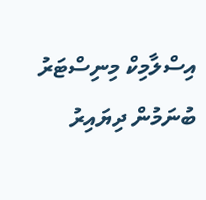އިސްލާމިކް މިނިސްޓަރު ބުނަމުން ދިޔައިރު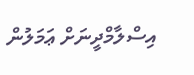އިސްލާމްދީނަށް ޢަމަލުން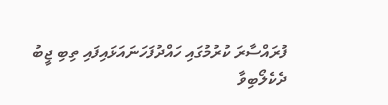ފުރައްސާރަ ކުރުމުގައި ހައްދުފަހަނައަޅައިފައި ތިބި ޖީބު ދެކެލޯބިވާ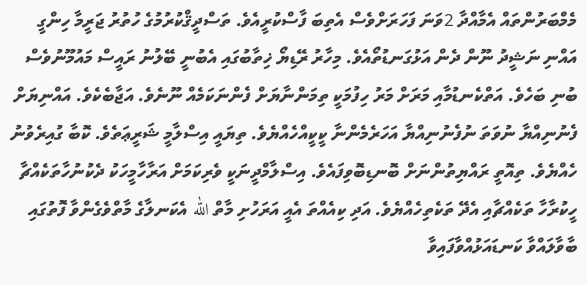މެމްބަރުންތައް އެމާއްދާ 2ވަނަ ފަހަރަށްވެސް އެތިބަ ފާސްކުރީއެވެ. ތަސްދީޤްކުރުމުގެ ހުތުރު ޖަރީމާ ހިންގީ އައްނި ނަޝީދު ނޫން ދެން އަޅުގަނޑުތޯއެވެ. މިހާރު ރޭޑިޔޯ ޚިތާބުގައި އެބުނީ ބޭލުނު ރައީސް މައުމޫނުވެސް ބުނި ބަހެވެ. އަތްކެނޑުމާއި މަރަށް މަރު ހިފުމަކީ ތިމަންނާޔަށް ފެންނަކަމެއް ނޫނެވެ. އަޖާބެކެވެ. އައްނިޔަށް ފެނުނިއްޔާ ނުވަތަ ނުފެނުނިއްޔާ އަހަރެމެންނާ ކީކީއްހެއްޔެވެ. ތިޔައީ އިސްލާމީ ޝަރީޢަތެވެ. ކޮބާ ގުއިރެވުނު ހެއްޔެވެ. ތިއޮތީ ރައްޔިތުންނަށް ބޮނޑިބޮވިފައެވެ. އިސްލާމްދީނަކީ ވެރިކަމަށް އަރާހާމީހަކު ދެކުނުހާތަކެއްޗާ ހީކުރާހާ ތަކެއްޗާއި އެދޭ ތަކެތިހެއްޔެވެ. އަދި ކިއެއްތަ އެއީ އަރަހުށި މާތް الله އެކަނލާގެ މާތްވެގެންވާ ފޮތުގައި ބާވާލައްވާ ކަނޑައަޅުއްވާފައިވާ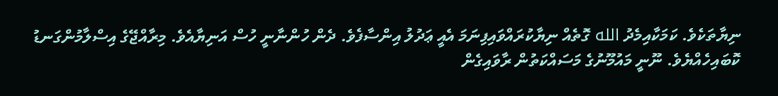ނިޔާތަކެވެ. ކަމަކާއިމެދު الله ގޮތެއް ނިޔާކުރައްވައިފިނަމަ އެއީ ޢަދުލު އިންސާފެވެ. ދެން ހުންނާނީ ހުސް އަނިޔާއެވެ. މިރާއްޖޭގެ އިސްލާމުންގަނޑު ކޮބައިހެއްޔެވެ. ނޫނީ މައުމޫނުގެ މަސައްކަތުން ރާވައިގެން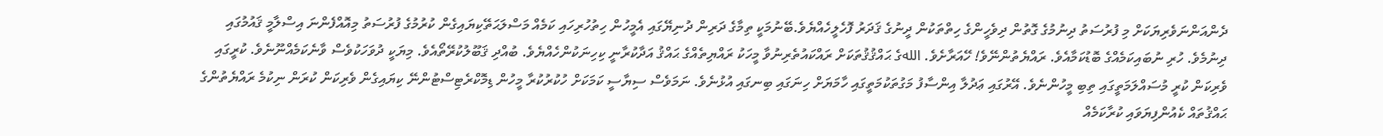ދެންއަންނަވެރިޔަކަށް މި ފުރުސަތު ދިނުމުގެ ގޮތުން ދިވެހީންގެ ހިތްތަކުން ދީނުގެ ޤަދަރު ފޮހެލީހެއްޔެވެ.ބޭނުމަކީ ތިމާގެ ދަރިން ދުނިޔޭގައި އެމީހުން ހިތުހުރިހައި ކަމެއް މަސްލަޙަތޭކިޔައިގެން ކުރުމުގެ ފުރުސަތު މިއޮއްފެންނަ އިސްލާމީ ޤައުމުގައި ދިނުމެވެ. ހުރި ނުބައިކަމެއްގެ ބޮޑުކަމާއެވެ. ރައްޔެތުންނޭވެ! ހޭއަރާށެވެ. اللهގެ ޙައްޤުޤުތަކަށް ރައްކައުތެރިނުވާ މީހަކު ރައްޔިތެއްގެ ޙައްޤު އަދާކުރާނީ ކިހިނަކުންހެއްޔެވެ. ބުއްދި ޤަބޫލުކުރޭތޯއެވެ. މިޔަކީ ދުވަހަކުވެސް ވާނެކަމެއްނޫނެވެ. ކުރީގައި ވެރިކަން ކުރީ މުސައްލަމަތީގައި ތިބި މީހުންނެވެ. އޭރުގައި ޢަދުލާ އިންސާފު މަގުތަކުމަތީގައި ހާމަޔަށް ހިނަގައި ބިނގައި އުޅުނެވެ. ނަމަވެސް ސިޔާސީ ކަމަކަށް ހުކުރުކުރާ މީހުން ޑިމޮކްރެޓިސްޓުންނޭ ކިޔައިގެން ވެރިކަން ކުރަން ނިކުމެ ރައްޔެތުންގެ ޙައްޤުތައް ކެއުންފިޔަވައި ކުރާކަމެއް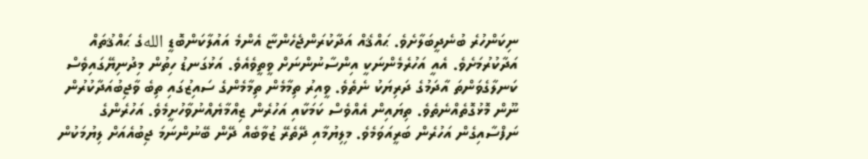ނިކަންހުރެ ބުނެދީބަލާށެވެ. ޙައްޤެއް އަދާކުރަންޖެހެންޏާ އެންމެ އައުލާކަންބޮޑީ اللهގެ ޙައްޤުތައް އަދާކުރުމަށެވެ. އެއީ އަހުރެމެންނަކީ އިންސާނުންނަށް ވީތީވެއެވެ. އަޅުގަނޑު ހިތުން މިދުނިޔޭގައިވެސް ކަނލާގެވަންތަ އާދަމުގެ ދަރިޔަކު ނެތެވެ. ވީއިރު ތިމާމެން ތިމާމެންގެ ސައިޒުގައި ތިބެ ވާޖިބުއަދާކުރުން ނޫން މޮޅުގޮތެއްނެތެވެ. ތިޔައިން އެއްވެސް ކަމަކާއި އަހުރެން ޒިއްމާޔެއްނުވާހުށީމެވެ. އަހުރެންގެ ނަފްސާއިގެން އަހުރެން ބަރީއަވަމެވެ. މިލިޔުމާއި ދޭތެރޭ ޒުވާބެއް ދޭން ބޭނުންނަމަ ޖިބުއެއަށް ލިޔުމަކުން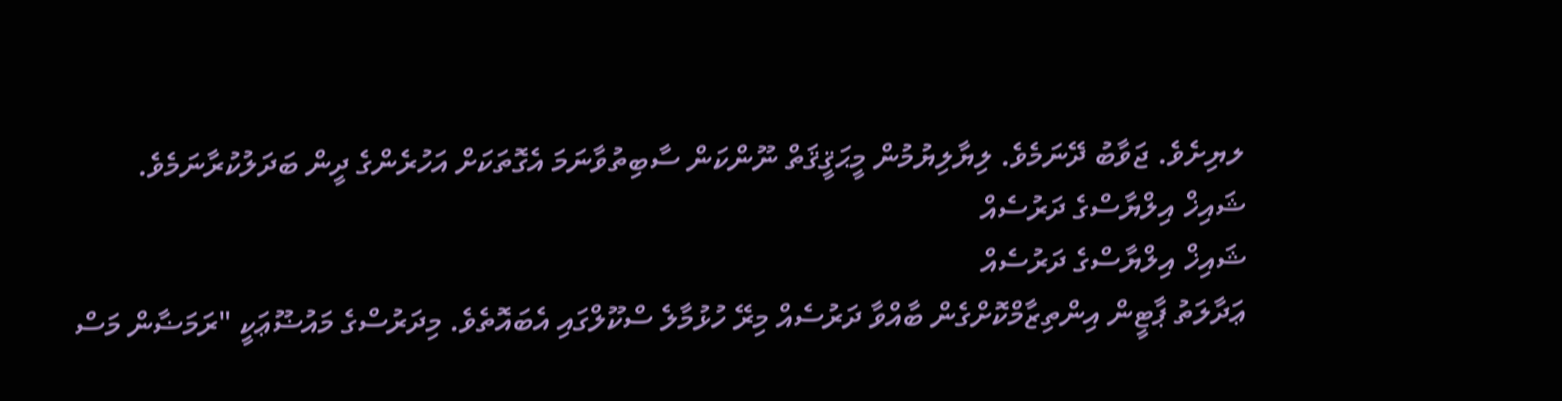ލޔިށެވެ. ޖަވާބު ދޭނަމެވެ. ލިޔާލިޔުމުން މީޙަޤީޤަތް ނޫންކަން ސާބިތުވާނަމަ އެގޮތަކަށް އަހުރެންގެ ދީން ބަދަލުކުރާނަމެވެ.
ޝައިޚް އިލްޔާސްގެ ދަރުސެއް
ޝައިޚް އިލްޔާސްގެ ދަރުސެއް
ޢަދާލަތު ޕާޓީން އިންތިޒާމްކޮށްގެން ބާއްވާ ދަރުސެއް މިރޭ ހުޅުމާލެ ސްކޫލްގައި އެބައޮތެވެ. މިދަރުސްގެ މައުޟޫޢަކީ "ރަމަޟާން މަސް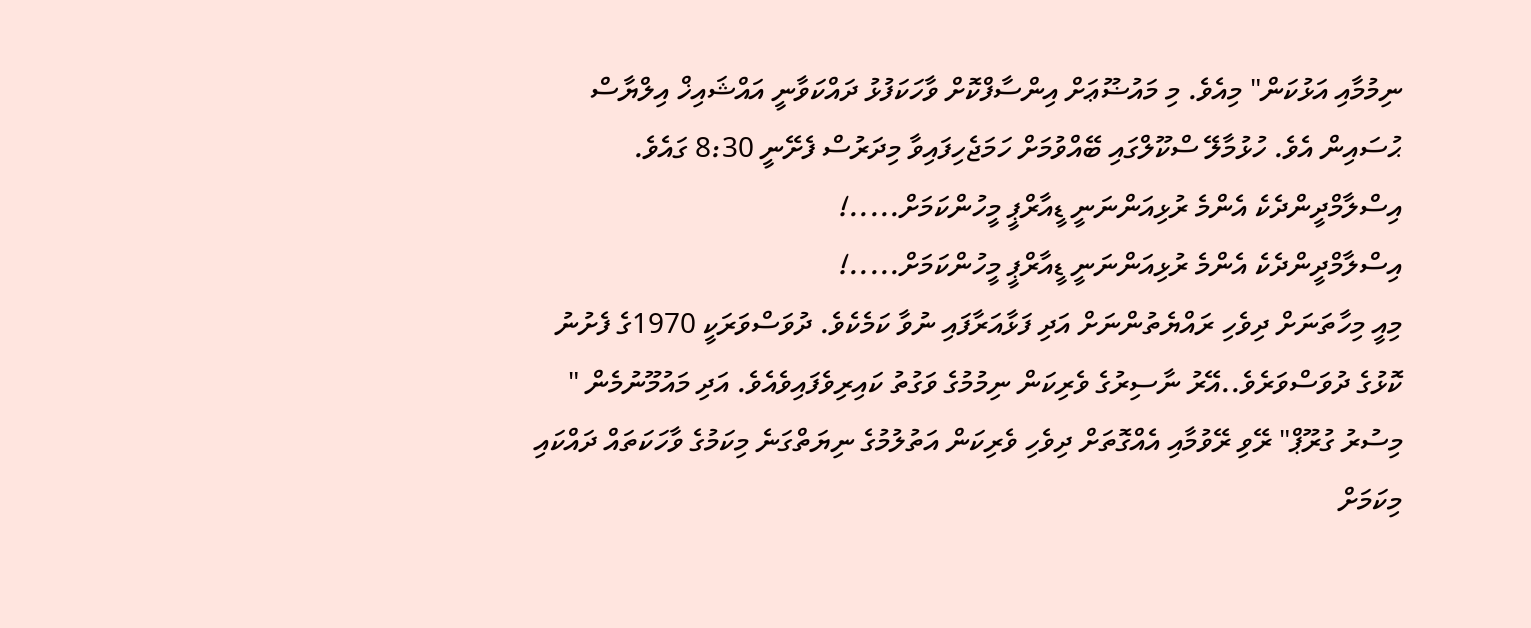ނިމުމާއި އަޅުކަން" މިއެވެ. މި މައުޟޫޢަށް އިންސާފްކޮށް ވާހަކަފުޅު ދައްކަވާނީ އައްޝައިޚް އިލްޔާސް ޙުސައިން އެވެ. ހުޅުމާލޭ ސްކޫލްގައި ބޭއްވުމަށް ހަމަޖެހިފައިވާ މިދަރުސް ފެށޭނީ 8:30 ގައެވެ.
އިސްލާމްދީންދެކެ އެންމެ ރުޅިއަންނަނީ ޑީއާރްޕީ މީހުންކަމަށް.....!
އިސްލާމްދީންދެކެ އެންމެ ރުޅިއަންނަނީ ޑީއާރްޕީ މީހުންކަމަށް.....!
މިއީ މިހާތަނަށް ދިވެހި ރައްޔެތުންނަށް އަދި ފަޅާއަރާފައި ނުވާ ކަމެކެވެ. ދުވަސްވަރަކީ 1970ގެ ފެށުނު ކޮޅުގެ ދުވަސްވަރެވެ..އޭރު ނާސިރުގެ ވެރިކަން ނިމުމުގެ ވަގުތު ކައިރިވެފައިވެއެވެ. އަދި މައުމޫނުމެން " މިސުރު ގުރޫޕް" ރޭވި ރޭވުމާއި އެއްގޮތަށް ދިވެހި ވެރިކަން އަތުލުމުގެ ނިޔަތްގަނެ މިކަމުގެ ވާހަކަތައް ދައްކައި މިކަމަށް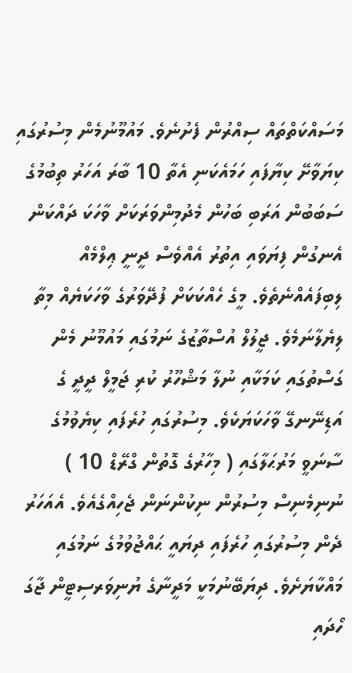މަސައްކަތްތައް ސިއްރުން ފެށުނެވެ. މައުމޫނުމެން މިސުރުގައި ކިޔަވާށޭ ކިޔާފައި ހަމައެކަނި އެތާ 10 ބާރަ އަހަރު ތިބުމުގެ ސަބަބުން އަރަބި ބަހުން މެދުމިންވަރަކަށް ވާހަކަ ދައްކަން އެނގުން ފިޔަވައި އިތުރު އެއްވެސް ދީނީ ޢިލްމެއް ލިބިފައެއްނެތެވެ. މީގެ ހެއްކަކަށް ފުދޭވަރުގެ ވާހަކަޔެއް މިތާ ލިޔެލާނަމެވެ. ޖީލުލް އުސްތާޒުގެ ނަމުގައި މައުމޫނު މެން ގަސްތުގައި ކަމަކާއި ނުލާ މަޝްހޫރު ކުރި ޖަމީލް ދީދީ ގެ އަޑިނޭނގޭ ވާހަކަޔަކެވެ. މިސުރުގައި ހުރެފައި ކިޔެވުމުގެ ސާނަވީ މަރުޙަލާގައި ( މިހާރުގެ ގޮތުން ގްރޭޑް 10 ) ނުނިމެނިސް މިސުރުން ނިކުންނަން ޖެހިއްގެއެވެ. އެއަހަރު ދެން މިސުރުގައި ހުރެފައި ދިޔައީ ޙައްޖުވުމުގެ ނަމުގައި މައްކާޔަށެވެ. ދިޔަބޭނުމަކީ މަދީނާގެ ޔުނިވަރސިޓީން ޖާގަ ހޯދައި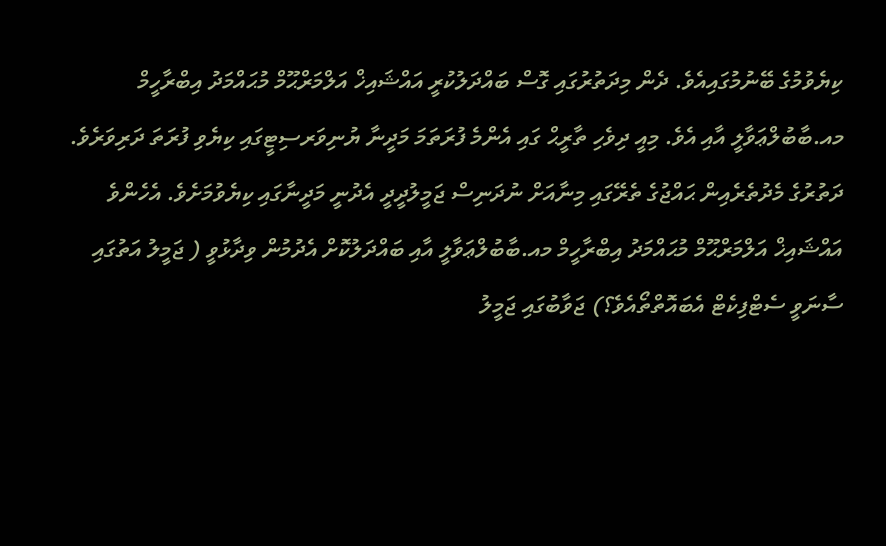ކިޔެވުމުގެ ބޭނުމުގައިއެވެ. ދެން މިދަތުރުގައި ގޮސް ބައްދަލުކުރީ އައްޝައިޚް އަލްމަރްޙޫމް މުޙައްމަދު އިބްރާހީމް މއ.ބާބުލްޢަވާލީ އާއި އެވެ. މިއީ ދިވެހި ތާރީޙް ގައި އެންމެ ފުރަތަމަ މަދީނާ ޔުނިވަރސިޓީގައި ކިޔެވި ފުރަތަ ދަރިވަރެވެ. ދަތުރުގެ މެދުތެރެއިން ޙައްޖުގެ ތެރޭގައި މިނާއަށް ނުދަނިސް ޖަމީލުދީދީ އެދުނީ މަދީނާގައި ކިޔެވުމަށެވެ. އެހެންވެ އައްޝައިޚް އަލްމަރްޙޫމް މުޙައްމަދު އިބްރާހީމް މއ.ބާބުލްޢަވާލީ އާއި ބައްދަލުކޮށް އެދުމުން ވިދާޅުވީ ( ޖަމީލު އަތުގައި ސާނަވީ ސެޓްފިކެޓް އެބައޮތްތޯއެވެ؟) ޖަވާބުގައި ޖަމީލު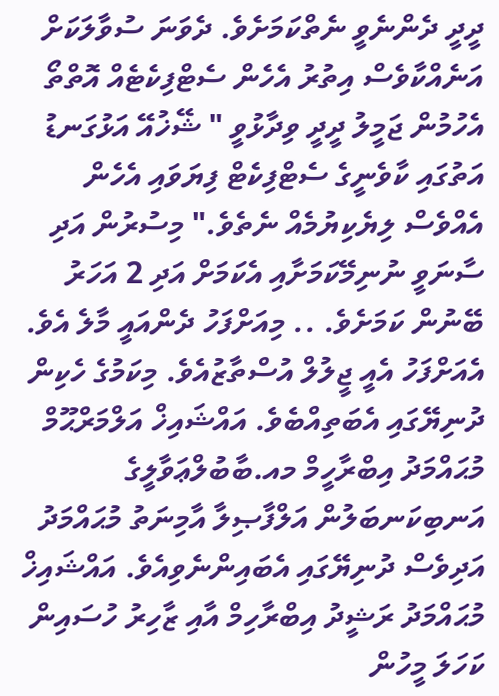ދީދީ ދެންނެވީ ނެތްކަމަށެވެ. ދެވަނަ ސުވާލަކަށް އަނެއްކާވެސް އިތުރު އެހެން ސެޓްފިކެޓެއް އޮތްތޯ އެހުމުން ޖަމީލު ދީދީ ވިދާޅުވީ " ޝޭޚުއޭ އަޅުގަނޑު އަތުގައި ކާވެނީގެ ސެޓްފިކެޓް ފިޔަވައި އެހެން އެއްވެސް ލިޔެކިޔުމެއް ނެތެވެ." މިސުރުން އަދި ސާނަވީ ނުނިމޭކަމަށާއި އެކަމަށް އަދި 2 އަހަރު ބޭނުން ކަމަށެވެ. .. މިއަށްފަހު ދެންއައީ މާލެ އެވެ. އެއަށްފަހު އެއީ ޖީލުލް އުސްތާޒުއެވެ. މިކަމުގެ ހެކިން ދުނިޔޭގައި އެބަތިއްބެވެ. އައްޝައިޚް އަލްމަރްޙޫމް މުޙައްމަދު އިބްރާހީމް މއ.ބާބުލްޢަވާލީގެ އަނބިކަނބަލުން އަލްފާޞިލާ އާމިނަތު މުޙައްމަދު އަދިވެސް ދުނިޔޭގައި އެބައިންނެވިއެވެ. އައްޝައިޚް މުޙައްމަދު ރަޝީދު އިބްރާހިމް އާއި ޒާހިރު ހުސައިން ކަހަލަ މީހުން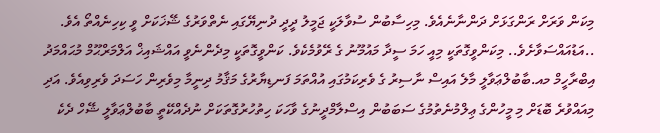މިކަން ވަރަށް ރަންގަޅަށް ދަންނާނެއެވެ. މިހިސާބުން ސުވާލަކީ ޖަމީލު ދީދީ ދުނިޔޭގައި ނެތްވަރުގެ ޝޭޚަކަށް ވީ ކިހިނެއްތޯ އެވެ. ..އަޑުއައްސަވާށެވެ.. މިކަންވީގޮތަކީ މިއީ ހަމަ ސީދާ މައުމޫނު ގެ ރޭވުމެކެވެ. ކަންވީގޮތަކީ މިދެންނެވީ އައްޝައިޚް އަލްމަރްޙޫމް މުޙައްމަދު އިބްރާހީމް މއ.ބާބުލްޢަވާލީ މާލެ އައިސް ނާސިރު ގެ ވެރިކަމުގައި އުއްތަމަ ފަނޑިޔާރުގެ މަޤާމު ދިނީމާ މިވެރިން ހަސަދަ ވެރިވިއެވެ. އަދި މިއައްވުރެ ބޮޑަށް މި މީހުންގެ ޢިލްމުނެތުމުގެ ސަބަބުން އިސްލާމްދީނުގެ ވާހަކަ ހިތުހުރުގޮތަކަށް ނުދެއްކޭތީ ބާބުލްޢަވާލީ ޝޭހް ދެކެ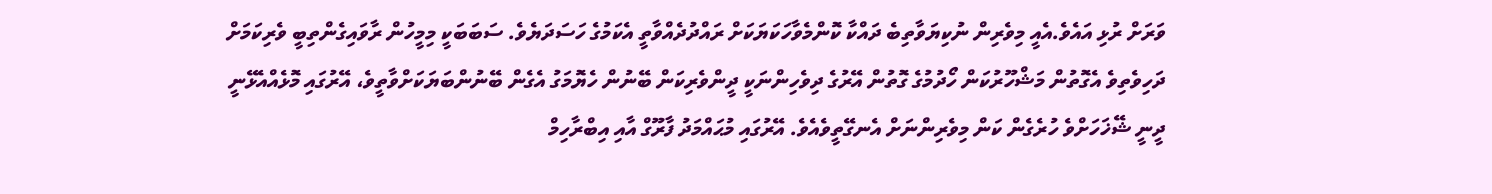ވަރަށް ރުޅި އައެވެ.އެއީ މިވެރިން ނުކިޔަވާތިބެ ދައްކާ ކޮންމެވާހަކަޔަކަށް ރައްދުދެއްވާތީ އެކަމުގެ ހަސަދަޔެވެ. ސަބަބަކީ މިމީހުން ރާވައިގެންތިބީ ވެރިކަމަށް ދަހިވެތިވެ އެގޮތުން މަޝްހޫރުކަން ހޯދުމުގެ ގޮތުން އޭރުގެ ދިވެހިންނަކީ ދީންވެރިކަން ބޭނުން ހެޔޮމަގު އެގެން ބޭނުންބަޔަކަށްވާތީވެ، އޭރުގައި މޮޅެއްއެޅޭނީ ދީނީ ޝޭޚަހަށްވެ ހުރެގެން ކަން މިވެރިންނަށް އެނގޭތީވެއެވެ. އޭރުގައި މުޙައްމަދު ފާރޫގް އާއި އިބްރާހިމް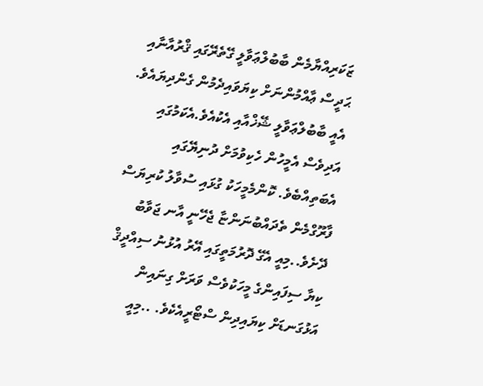ޒަކަރިއްޔާމެން ބާބުލްޢަވާލީ ގޭތެރޭގައި ޤްރުއާނާއި ޙަދީސް ޢާއްމުންނަށް ކިޔަވައިދެމުން ގެންދިޔައެވެ. އެއީ ބާބުލްޢަވާލީ ޝޭޚްއާއި އެކުއެވެ.އެކަމުގައި އަދިވެސް އެމީހުން ހެކިވުމަށް ދުނިޔޭގައި އެބަތިއްބެވެ. ކޮންމެމީހަކު ގުޅައި ސުވާލު ކުރިޔަސް ފާރޫގްމެން ތެދައްބުނަންޏާ ޖެހޭނީ އާނ ޖަވާބު ދޭށެވެ..މިއީ އެގޭ ދޮރުމަތީގައި އޭރު އުޅުނު ސިއްދީޤް ކިޔާ ސިފައިންގެ މީހަކުވެސް ވަރަށް ގިނައިން އަޅުގަނޑަށް ކިޔައިދިން ސްޓޯރީއެކެވެ. ..މިއީ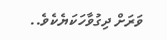ވަރަށް ދިގުވާހަކަޔެކެވެ..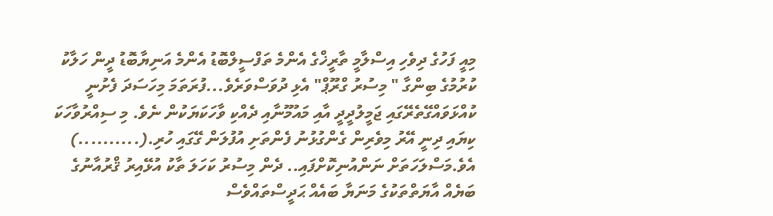މިއީ ފަހުގެ ދިވެހި އިސްލާމީ ތާރީޚްގެ އެންމެ ތަފްސީލްބޮޑު އެންމެ އަނިޔާބޮޑު ދީން ހަލާކު ކުރުމުގެ ބިންގާ " މިސުރު ގްރޫޕް" އެޅި ދުވަސްވަރެވެ...ފުރަތަމަ މިހަސަދަ ފެށުނީ ކުއްޅަވައްގޭތެރޭގައި ޖަމީލުދީދީ އާއި މައުމޫނާއި ދެއްކި ވާހަކަޔަކުން ނެވެ. މި ސިއްރުވާހަކަ ކިޔައި ދިނީ އޭރު މިވެރިން ގެންގުޅުނު ފެންތަށި އުފުލަން ގޭގައި ހުރި.(..........) އެވެ.މަސްލަހަތަށް ނަންއުނިކޮށްފައި.. ދެން މިސުރު ކަހަލަ ތާކު އުޅޭއިރު ޤްރުއާނުގެ ބަޔެއް އާޔަތްތަކުގެ މަނަޔާ ބައެއް ޙަދީސްތައްވެސް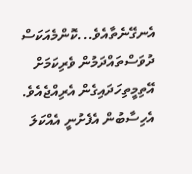އެނގޭނެތާއެވެ...ކޮންމެއަކަސް ދުވަސްތައްދަމުން ވެރިކަމަށް އޭތިމީތިހަދައިގެން އެރިއްޖެއެވެ. އެހިސާބުން އެފެށުނީ އެއްކަލަ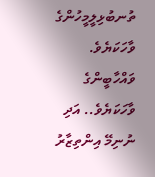ތުނބުޅިލީމީހުންގެ ވާހަކަޔެވެ. ވައްހާބީންގެ ވާހަކަޔެވެ.. އަދި ނުނިމޭ އިންތިޒާރު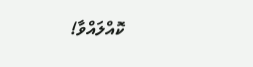ކޮއްލައްވާ!